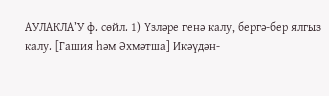АУЛАКЛА’У ф. сөйл. 1) Үзләре генә калу, бергә-бер ялгыз калу. [Гашия һәм Әхмәтша] Икәүдән-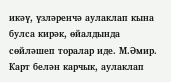икәү, үзләренчә аулаклап кына булса кирәк, өйалдында сөйләшеп торалар иде. М.Әмир. Карт белән карчык, аулаклап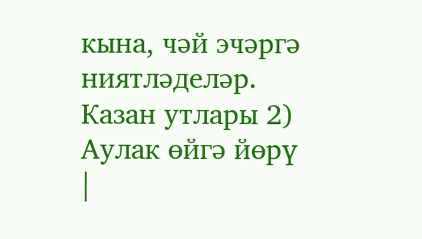кына, чәй эчәргә ниятләделәр. Казан утлары 2) Аулак өйгә йөрү |